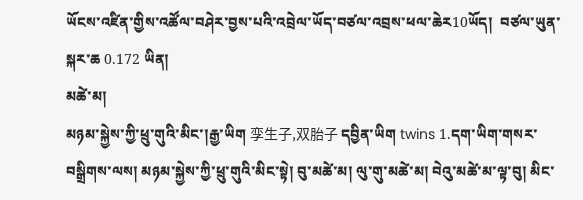ཡོངས་འཛིན་གྱིས་འཚོལ་བཤེར་བྱས་པའི་འབྲེལ་ཡོད་བཙལ་འབྲས་ཕལ་ཆེར10ཡོད།  བཙལ་ཡུན་སྐར་ཆ 0.172 ཡིན།
མཚེ་མ།
མཉམ་སྐྱེས་ཀྱི་ཕྲུ་གུའི་མིང་།རྒྱ་ཡིག 孪生子,双胎子 དབྱིན་ཡིག twins 1.དག་ཡིག་གསར་བསྒྲིགས་ལས། མཉམ་སྐྱེས་ཀྱི་ཕྲུ་གུའི་མིང་སྟེ། བུ་མཚེ་མ། ལུ་གུ་མཚེ་མ། བེའུ་མཚེ་མ་ལྟ་བུ། མིང་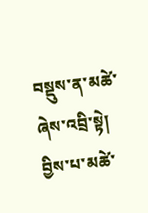བསྡུས་ན་མཚེ་ཞེས་འབྲི་སྟེ། བྱིས་པ་མཚེ་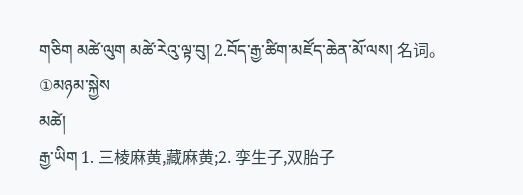གཅིག མཚེ་ལུག མཚེ་རེའུ་ལྟ་བུ། 2.བོད་རྒྱ་ཚིག་མཛོད་ཆེན་མོ་ལས། 名词。①མཉམ་སྐྱེས
མཚེ།
རྒྱ་ཡིག 1. 三棱麻黄,藏麻黄;2. 孪生子,双胎子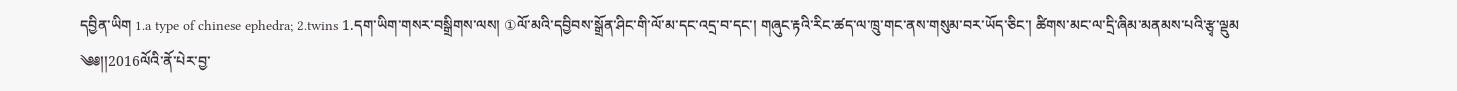དབྱིན་ཡིག 1.a type of chinese ephedra; 2.twins 1.དག་ཡིག་གསར་བསྒྲིགས་ལས། ①ལོ་མའི་དབྱིབས་སྒྲོན་ཤིང་གི་ལོ་མ་དང་འདྲ་བ་དང་། གཞུང་རྟའི་རིང་ཚད་ལ་ཁྲུ་གང་ནས་གསུམ་བར་ཡོད་ཅིང་། ཚིགས་མང་ལ་དྲི་ཞིམ་མནམས་པའི་རྩྭ་ལྡུམ
༄༅།།2016ལོའི་ནོ་པེར་བྱ་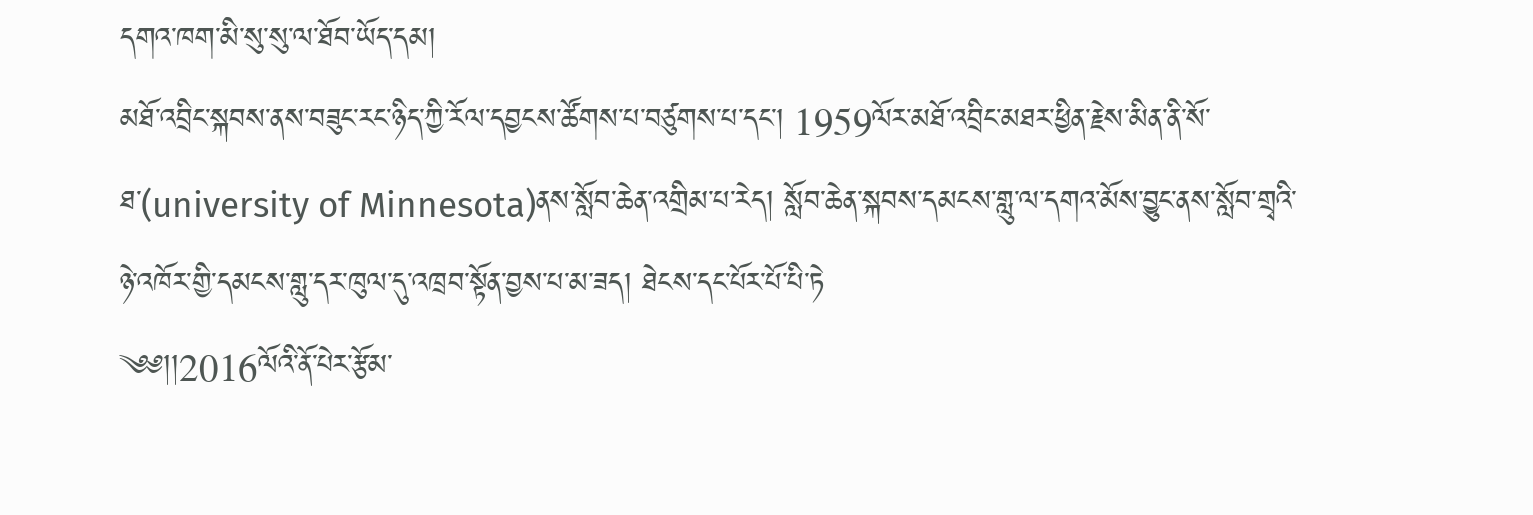དགའ་ཁག་མི་སུ་སུ་ལ་ཐོབ་ཡོད་དམ།
མཐོ་འབྲིང་སྐབས་ནས་བཟུང་རང་ཉིད་ཀྱི་རོལ་དབྱངས་ཚོགས་པ་བཙུགས་པ་དང་། 1959ལོར་མཐོ་འབྲིང་མཐར་ཕྱིན་རྗེས་མིན་ནི་སོ་ཐ་(university of Minnesota)ནས་སློབ་ཆེན་འགྲིམ་པ་རེད། སློབ་ཆེན་སྐབས་དམངས་གླུ་ལ་དགའ་མོས་བྱུང་ནས་སློབ་གྲྭའི་ཉེ་འཁོར་གྱི་དམངས་གླུ་དར་ཁུལ་དུ་འཁྲབ་སྟོན་བྱས་པ་མ་ཟད། ཐེངས་དང་པོར་པོ་པི་ཏེ
༄༅།།2016ལོའི་ནོ་པེར་རྩོམ་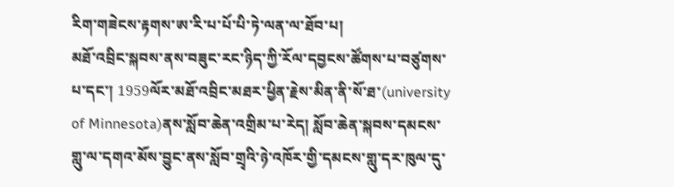རིག་གཟེངས་རྟགས་ཨ་རི་པ་པོ་པི་ཏེ་ལན་ལ་ཐོབ་པ།
མཐོ་འབྲིང་སྐབས་ནས་བཟུང་རང་ཉིད་ཀྱི་རོལ་དབྱངས་ཚོགས་པ་བཙུགས་པ་དང་། 1959ལོར་མཐོ་འབྲིང་མཐར་ཕྱིན་རྗེས་མིན་ནི་སོ་ཐ་(university of Minnesota)ནས་སློབ་ཆེན་འགྲིམ་པ་རེད། སློབ་ཆེན་སྐབས་དམངས་གླུ་ལ་དགའ་མོས་བྱུང་ནས་སློབ་གྲྭའི་ཉེ་འཁོར་གྱི་དམངས་གླུ་དར་ཁུལ་དུ་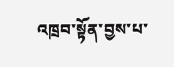འཁྲབ་སྟོན་བྱས་པ་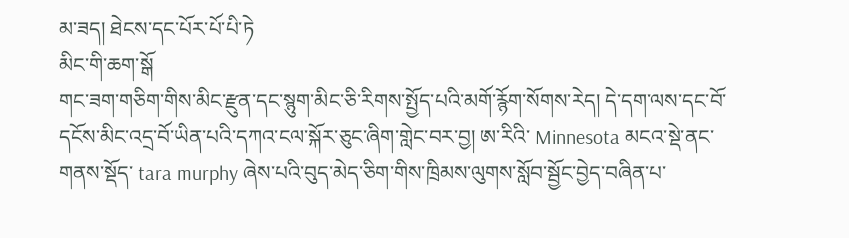མ་ཟད། ཐེངས་དང་པོར་པོ་པི་ཏེ
མིང་གི་ཆག་སྒོ
གང་ཟག་གཅིག་གིས་མིང་རྫུན་དང་སྙུག་མིང་ཅི་རིགས་སྤྱོད་པའི་མགོ་རྙོག་སོགས་རེད། དེ་དག་ལས་དང་བོ་དངོས་མིང་འདྲ་བོ་ཡིན་པའི་དཀའ་ངལ་སྐོར་ཅུང་ཞིག་གླེང་བར་བྱ། ཨ་རིའི་ Minnesota མངའ་སྡེ་ནང་གནས་སྡོད་ tara murphy ཞེས་པའི་བུད་མེད་ཅིག་གིས་ཁྲིམས་ལུགས་སློབ་སྦྱོང་བྱེད་བཞིན་པ་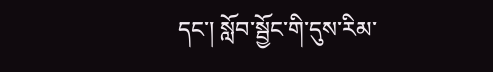དང་། སློབ་སྦྱོང་གི་དུས་རིམ་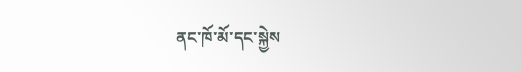ནང་ཁོ་མོ་དང་སྐྱེས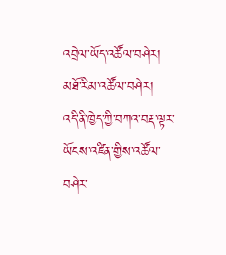འབྲེལ་ཡོད་འཚོལ་བཤེར།
མཐོ་རིམ་འཚོལ་བཤེར།
འདི་ནི་ཁྱེད་ཀྱི་བཀའ་བརྡ་ལྟར་ཡོངས་འཛིན་གྱིས་འཚོལ་བཤེར་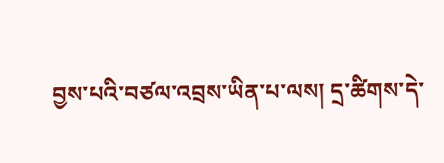བྱས་པའི་བཙལ་འབྲས་ཡིན་པ་ལས། དྲ་ཚིགས་དེ་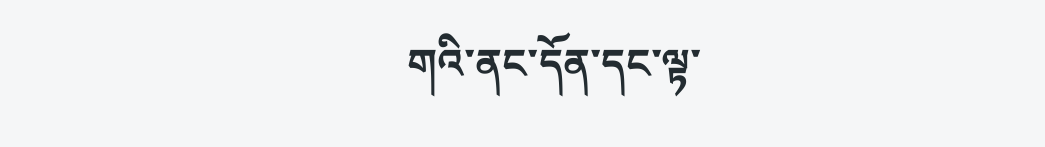གའི་ནང་དོན་དང་ལྟ་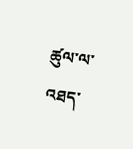ཚུལ་ལ་འཐད་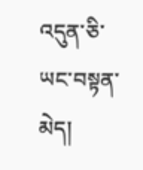འདུན་ཅི་ཡང་བསྟན་མེད།